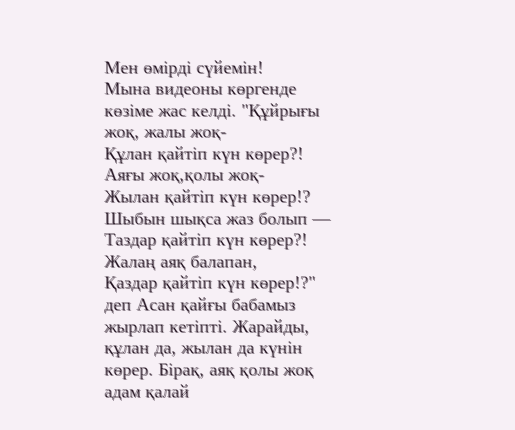Мен өмірді сүйемін!
Мына видеоны көргенде көзіме жас келді. "Құйрығы жоқ, жалы жоқ-
Құлан қайтіп күн көрер?!
Аяғы жоқ,қолы жоқ-
Жылан қайтіп күн көрер!?
Шыбын шықса жаз болып — Таздар қайтіп күн көрер?!
Жалаң аяқ балапан,
Қаздар қайтіп күн көрер!?" деп Асан қайғы бабамыз жырлап кетіпті. Жарайды, құлан да, жылан да күнін көрер. Бірақ, аяқ қолы жоқ адам қалай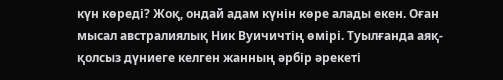күн көреді? Жоқ, ондай адам күнін көре алады екен. Оған мысал австралиялық Ник Вуичичтің өмірі. Туылғанда аяқ-қолсыз дүниеге келген жанның әрбір әрекеті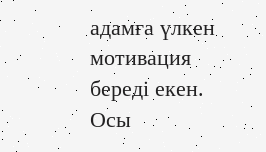адамға үлкен мотивация береді екен. Осы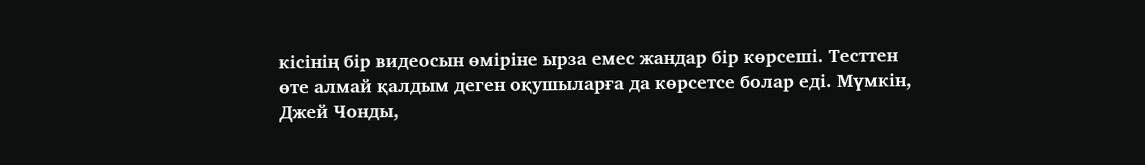кісінің бір видеосын өміріне ырза емес жандар бір көрсеші. Тесттен өте алмай қалдым деген оқушыларға да көрсетсе болар еді. Мүмкін, Джей Чонды,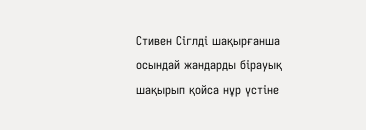Стивен Сіглді шақырғанша осындай жандарды бірауық шақырып қойса нұр үстіне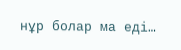нұр болар ма еді…